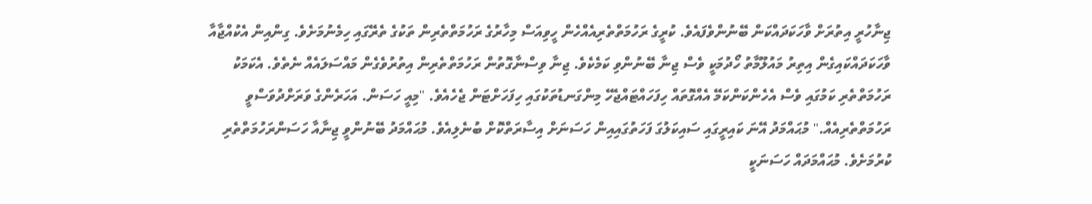ޖިނާހުރީ އިތުރަށް ވާހަކަދައްކަން ބޭނުންވެފައެވެ. ކުރީގެ ރަހުމަތްތެރިއެއްހެން ހީވިއަސް މިހާރުގެ ރަހުމަތްތެރިން ތަކުގެ ތެރޭގައި ހިމެނުމަށެވެ. ގިންއިން އެކުއްޖާއާ ވާހަކަދައްކައިގެން އިތިރު މައުލޫމާތު ހޯދުމަކީ ވެސް ޖިނާ ބޭނުންވި ކަމެކެވެ. ޖިނާ ވިސްނާގޮތުން ރަހުމަތްތެރިން އިތުރުވެގެން މައްސަލައެއް ނެތެވެ. އެކަމަކު ރަހުމަތްތެރި ކަމުގައި ވެސް އެހެންކަންކަމޭ އެއްގޮތައް ހިފަހައްޓައްޖެހޭ މިންގަނޑުތަކުގައި ހިފަހަށްޓަން ޖެހެއެވެ. "މިއީ ހަސަން. އަހަރެންގެ ވަރަށްދުވަސްވީ ރަހުމަތްތެރިއެއް." މުޙައްމަދު އޭނަ ކައިރީގައި ސައިކަލުގަ ފަހަތުގައިއިން ހަސަނަށް އިސާރަތްކޮށް ބުނެލިއެވެ. މުޙައްމަދު ބޭނުންވީ ޖިނާއާ ހަސަންރަހުމަތްތެރި ކުރުމަށެވެ. މުޙައްމަދައް ހަސަނަކީ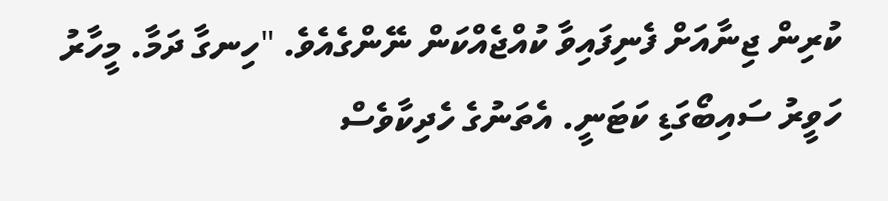ކުރިން ޖިނާއަށް ފެނިފައިވާ ކުއްޖެއްކަން ނޭންގެއެވެ. "ހިނގާ ދަމާ. މީހާރު ހަވީރު ސައިބޯގަޑި ކަޓަނީ. އެތަނުގެ ހެދިކާވެސް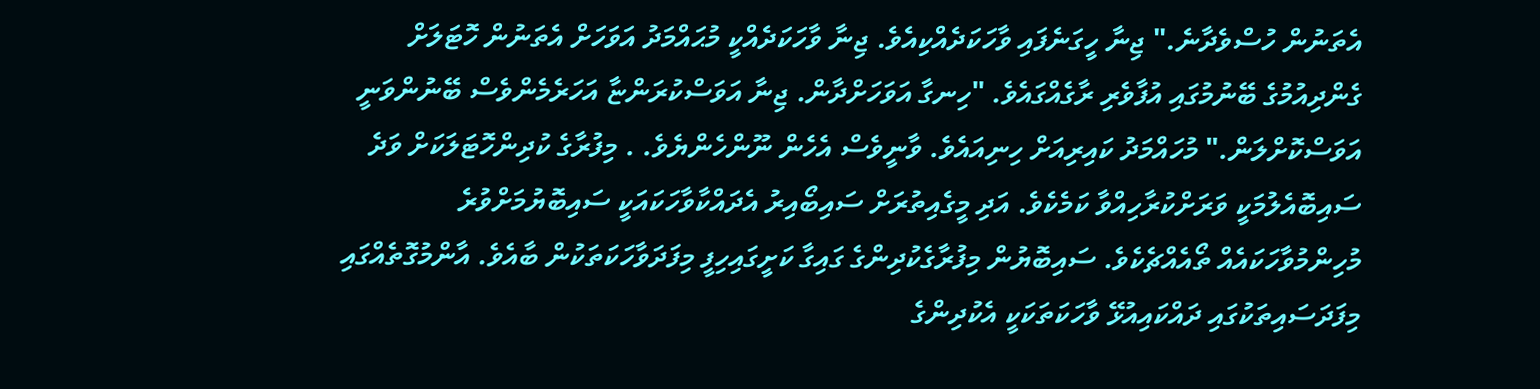އެތަނުން ހުސްވެދާނެ." ޖިނާ ހީގަނެފައި ވާހަކަދެއްކިއެވެ. ޖިނާ ވާހަކަދެއްކީ މުޙައްމަދު އަވަހަށް އެތަނުން ހޮޓަލަށް ގެންދިއުމުގެ ބޭނުމުގައި އުފާވެރި ރާގެއްގައެވެ. "ހިނގާ އަވަހަށްދާން. ޖިނާ އަވަސްކުރަންޏާ އަހަރެމެންވެސް ބޭނުންވަނީ އަވަސްކޮށްލަން." މުހައްމަދު ކައިރިއަށް ހިނިއައެވެ. ވާނީވެސް އެހެން ނޫންހެންޔެވެ. . މިފުރާގެ ކުދިންހޮޓަލަކަށް ވަދެ ސައިބޮއެލުމަކީ ވަރަށްކުރާހިއްވާ ކަމެކެވެ. އަދި މީގެއިތުރަށް ސައިބޯއިރު އެދައްކާވާހަކައަކީ ސައިބޮޔުމަށްވުރެ މުހިންމުވާހަކައެއް ތޯއެއްޗެކެވެ. ސައިބޮޔުން މިފުރާގެކުދިންގެ ގައިގާ ކަށީގައިހިފީ މިފަދަވާހަކަތަކުން ބާއެވެ. އާންމުގޮތެއްގައި މިފަދަސައިތަކުގައި ދައްކައިއުޅޭ ވާހަކަތަކަކީ އެކުދިންގެ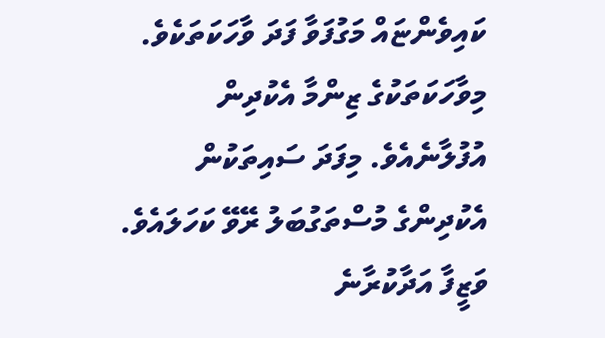ކައިވެންޏައް މަގުފަވާ ފަދަ ވާހަކަތަކެވެ. މިވާހަކަތަކުގެ ޒިންމާ އެކުދިން އުފުލާނެއެވެ. މިފަދަ ސައިތަކުން އެކުދިންގެ މުސްތަގުބަލު ރޭވޭ ކަހަލައެވެ. ވަޒީފާ އަދާކުރާނެ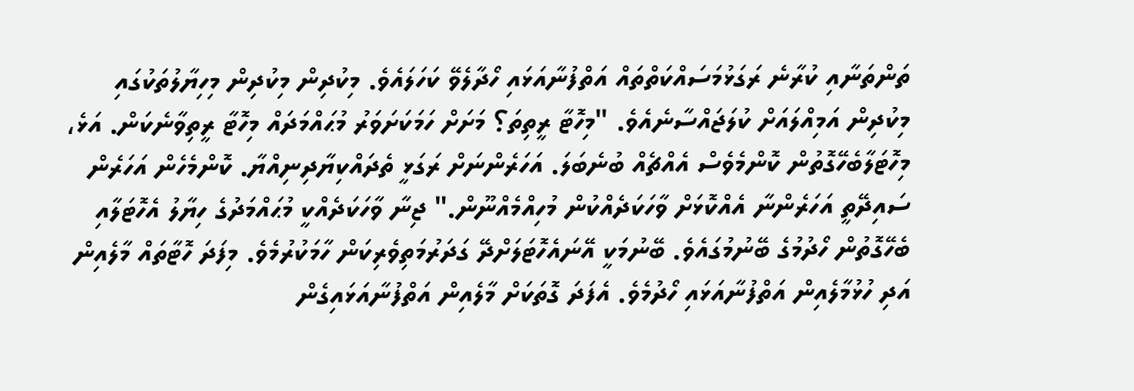ތަންތަނާއި ކުރާނެ ރަގަޅުމަސައްކަތްތައް އަތްފުނާއަޅައި ހޯދާލެވޭ ކަހަލައެވެ. މިކުދިން މިކުދިން މިހިޔާލުތަކުގައި މިކުދިން އަމިއްލައަށް ކުލަޖައްސާނެއެވެ. "މިހޮޓާ ރީތިތަ؟ މަށަށް ހަމަކަށަވަރު މުޙައްމަދައް މިހޮޓާ ރީތިވާނެކަން. އަޅެ، މިހޮޓަލާބެހޭގޮތުން ކޮންމެވެސް އެއްޗެއް ބުނެބަލަ. އަހަރެންނަށް ރަގަޅީ ތެދައްކިޔާދިނިއްޔާ. ކޮންމެހެން އަހަރެން ސައިދޭތީ އަހަރެންނާ އެއްކޮޅަށް ވާހަކަދެއްކުން މުހިއްމެއްނޫން." ޖިނާ ވާހަކަދެއްކީ މުޙައްމަދުގެ ހިޔާލު އެހޮޓަލާއި ބެހޭގޮތުން ހޯދުމުގެ ބޭނުމުގައެވެ. ބޭނުމަކީ އޭނައެހޮޓަލަށްދޭ ގަދަރުމަތިވެރިކަން ހާމަކުރުމެވެ. މިފަދަ ހޮޓާތައް މާލެއިން އަދި ހުޅުމާލެއިން އަތްފުނާއަޅައި ހޯދުމެވެ. އެފަދަ ގޮތަކަށް މާލެއިން އަތްފުނާއަޅައިގެން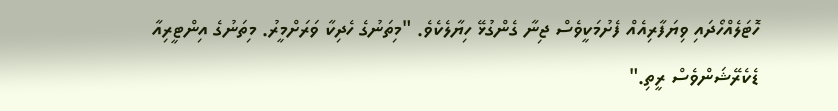ހޮޓަލެއްހޯދައި ވިޔަފާރިއެއް ފެށުމަކީވެސް ޖިނާ ގެންގުޅޭ ހިޔާލެކެވެ. "މިތަނުގެ ހެދިކާ ވަރަށްމީރު. މިތަނުގެ އިންޓީރިއާ ޑެކެރޭޝަންވެސް ރީތި."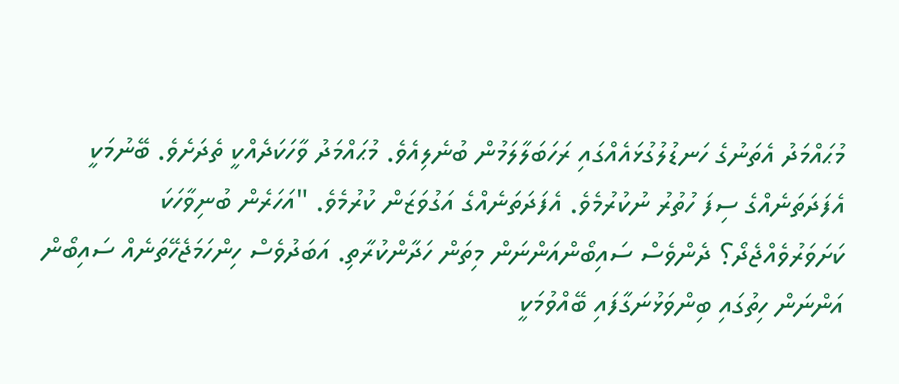މުޙައްމަދު އެތަނުގެ ހަނޑުލުގުޅައެއްގައި ރަހަބަލާލަމުން ބުނެލިއެވެ. މުޙައްމަދު ވާހަކަދެއްކީ ތެދަށެވެ. ބޭނުމަކީ އެފަދަތަނެއްގެ ސިފަ ހުތުރު ނުކުރުމެވެ. އެފަދަތަނެއްގެ އަގުވަޒަން ކުރުމެވެ. "އަހަރެން ބުނިވާހަކަ ކަށަވަރުވެއްޖެދޯ؟ ދެންވެސް ސައިބޯންއަންނަން މިތަން ހަދާންކުރާތި. އަބަދުވެސް ހިންހަމަޖެހޭތަނެއް ސައިބޯން އަންނަން ހިތުގައި ބިންވަޅުނަގާފައި ބޭއްވުމަކީ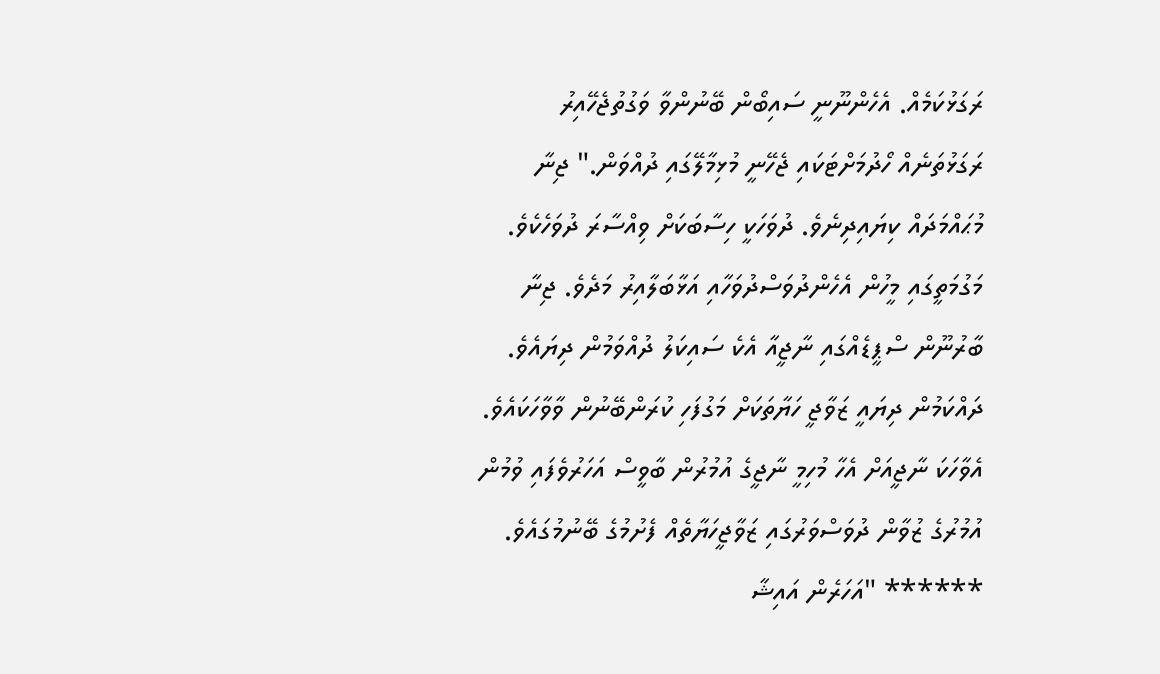ރަގަޅުކަމެއް. އެހެންނޫނީ ސައިބޯން ބޭނުންވާ ވަގުތުޖެހޭއިރު ރަގަޅުތަނެއް ހޯދުމަށްޓަކައި ޖެހޭނީ މުޅިމާލޭގައި ދުއްވަން." ޖިނާ މުޙައްމަދައް ކިޔައިދިނެވެ. ދުވަހަކީ ހިސާބަކަށް ވިއްސާރަ ދުވަހެކެވެ. މަގުމަތީގައި މީހުން އެހެންދުވަސްދުވަހާއި އަޅާބަލާއިރު މަދެވެ. ޖިނާ ބާރުނޫން ސްޕީޑެއްގައި ނާޖީއާ އެކެ ސައިކަލު ދުއްވަމުން ދިޔައެވެ. ދައްކަމުން ދިޔައީ ޒަވާޖީ ހަޔާތަކަށް މަގުފަހި ކުރަންބޭނުން ވާވާހަކައެވެ. އެވާހަކަ ނާޖީއަށް އެހާ މުހިމީ ނާޖީގެ އުމުރުން ބާވީސް އަހަރުވެފައި ވުމުން އުމުރުގެ ޒުވާން ދުވަސްވަރުގައި ޒަވާޖީހަޔާތެއް ފެށުމުގެ ބޭނުމުގައެވެ. ****** "އަހަރެން އައިޝާ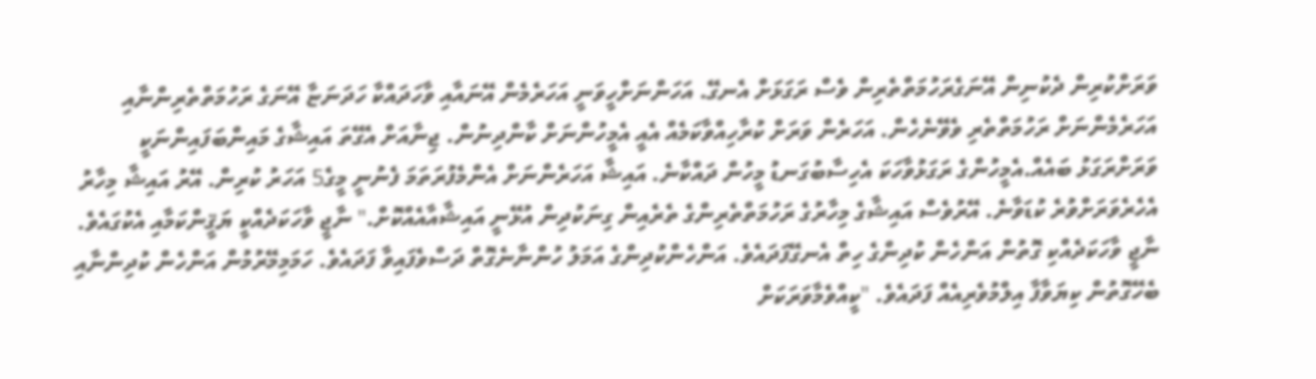ވަރަށްކުރިން ދެކުނިން އޭނަގެރަހުމަތްތެރިން ވެސް ރަގަޅަށް އެނގޭ. އަހަންނަށްހީވަނީ އަހަރެމެން އޭނައާއި ވާހަދައްކާ ހަދަނަޏާ އޭނަގެ ރަހުމަތްތެރިންނާއި އަހަރެމެންނަށް ރަހުމަތްތެރި ވެވޭނެހެން. އަހަރެން ވަރަށް ކުރާހިއްވާކަމެއް އެއީ އެމީހުންނަށް ކާންދިނުން. ޖިނާއަށް އެގޭތަ އައިޝާގެ މައިންބަފައިންނަކީ ވަރަށްރަގަޅު ބައެއް.އެމީހުންގެ ރަގަޅުވާހަކަ އެހިސާބުގަނޑު މީހުން ދައްކާނެ. އައިޝާ އަހަރެންނަށް އެންމެފުރަތަމަ ފެނުނީ މީގެ5 އަހަރު ކުރިން. އޭރު އައިޝާ މިހާރު އެހެރެވަރަށްވުރެ ކުޑަވާނެ. އޭރުވެސް އައިޝާގެ މިހާރުގެ ރަހުމަތްތެރިންގެ ތެރެއިން ގިނަކުދިން އުޅޭނީ އައިޝާއާއެއްކޮށް." ނާޖީ ވާހަކަދެއްކީ ޔަޤީންކަމާއި އެކުގައެވެ. ނާޖީ ވާހަކަދެއްކި ގޮތުން އަންހެން ކުދިންގެ ހިތް އެނގޭފަދައެވެ. އަންހެންކުދިންގެ އަމަލު ހުންނާނެގޮތް ދަސްވެފައިވާ ފަދައެވެ. ހަމަމިމޭރުމުން އަންހެން ކުދިންނާއި ބެހޭގޮތުން ކިޔަވާފާ އިލްމުވެރިއެއް ފަދައެވެ. "ކީއްވެމާވަރަކަށް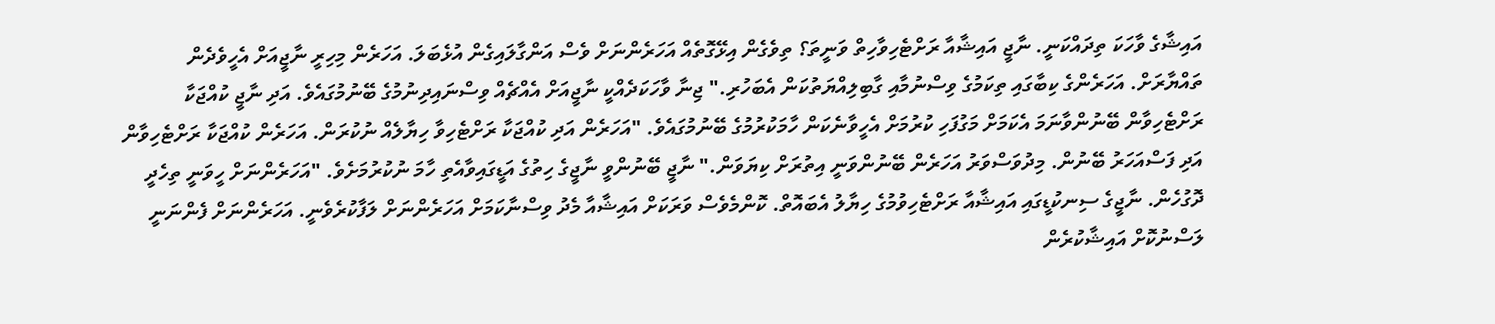އައިޝާގެ ވާހަކަ ތިދައްކަނީ. ނާޖީ އައިޝާއާ ރަށްޓެހިވާހިތް ވަނީތަ؟ ތިވެގެން އިޅޭގޮތެއް އަހަރެންނަށް ވެސް އަންގާލައިގެން އުޅެބަލަ. އަހަރެން މިހިރީ ނާޖީއަށް އެހީވެދެން ތައްޔާރަށް. އަހަރެންގެ ކިބާގައި ތިކަމުގެ ވިސްނުމާއި ގާބިލިއްޔަތުކަން އެބަހުރި." ޖިނާ ވާހަކަދެއްކީ ނާޖީއަށް އެއްޗެއް ވިސްނައިދިނުމުގެ ބޭނުމުގައެވެ. އަދި ނާޖީ ކުއްޖަކާ ރަށްޓެހިވާން ބޭނުންވާނަމަ އެކަމަށް މަގުފަހި ކުރުމަށް އެހީވާނެކަން ހާމަކުރުމުގެ ބޭނުމުގައެވެ. "އަހަރެން އަދި ކުއްޖަކާ ރަށްޓެހިވާ ހިޔާލެއް ނުކުރަން. އަހަރެން ކުއްޖަކާ ރަށްޓެހިވާން އަދި ފަސްއަހަރު ބޭނުން. މިދުވަސްވަރު އަހަރެން ބޭނުންވަނީ އިތުރަށް ކިޔަވަން." ނާޖީ ބޭނުންވީ ނާޖީގެ ހިތުގެ އަޑީގައިވާއެތި ހާމަ ނުކުރުމަށެވެ. "އަހަރެންނަށް ހީވަނީ ތިހެދީ ދޮގުހެން. ނާޖީގެ ސިނކުޑީގައި އައިޝާއާ ރަށްޓެހިވުމުގެ ހިޔާލު އެބައޮތް. ކޮންމެވެސް ވަރަކަށް އައިޝާއާ މެދު ވިސްނާކަމަށް އަހަރެންނަށް ލަފާކުރެވެނީ. އަހަރެންނަށް ފެންނަނީ ލަސްނުކޮށް އައިޝާކުރެން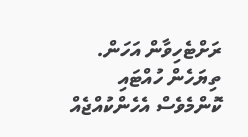ރަށްޓެހިވާން އަހަން. ތިޔަހެން ހުއްޓައި ކޮންމެވެސް އެހެންކުއްޖެއް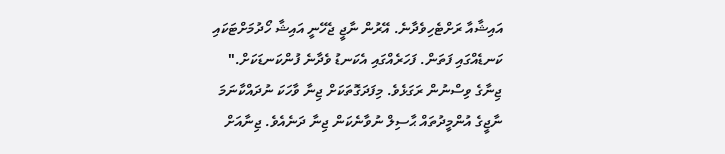އައިޝާއާ ރަށްޓެހިވެދާނެ. އޭރުން ނާޖީ ޖެހޭނީ އައިޝާ ހޯދުމަށްޓަކައި ކަނޑެއްގައި ފަތަން. ފަހަރެއްގައި އެކަނޑު ވެދާނެ ފުންކަނޑަކަށް." ޖިނާގެ ވިސްނުން ރަގަޅެވެ. މިފަދަގޮތަކަށް ޖިނާ ވާހަކަ ނުދައްކާނަމަ ނާޖީގެ އުންމީދުތައް ޙާސިލް ނުވާނެކަން ޖިނާ ދަނެއެވެ. ޖިނާއަށް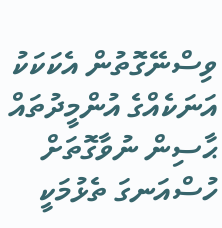ވިސްނޭގޮތުން އެކަކަކު އަނަކެއްގެ އުންމީދުތައް ޙާސިން ނުވާގޮތަށް ހުސްއަނގަ ތެޅުމަކީ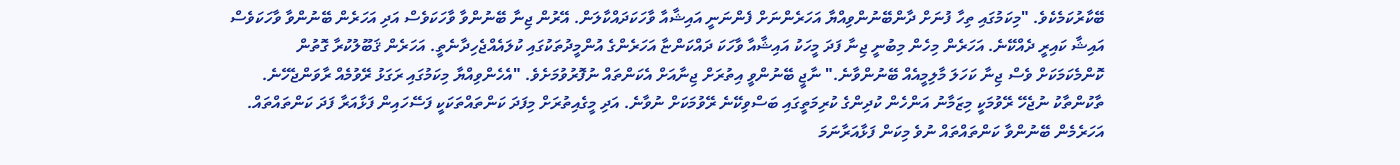ބޭކާރުކަމެކެވެ. "މިކަމުގައި ތިހާ ފުނަށް ދާންބޭނުންވިއްޔާ އަހަރެންނަށް ފެންނަނީ އައިޝާއާ ވާހަކަދައްކާލަން. އޭރުން ޖިނާ ބޭނުންވާ ވާހަކަވެސް އަދި އަހަރެން ބޭނުންވާ ވާހަކަވެސް އައިޝާ ކައިރީ ދެއްކޭނެ. އަހަރެން މިހެން މިބުނީ ޖިނާ ފަދަ މީހަކު އައިޝާއާ ވާހަކަ ދައްކަންޏާ އަހަރެންގެ އުންމީދުތަކުގައި ކުލައެއްޖެހިދާނެތީ. އަހަރެން ޤަބޫލުކުރާ ގޮތުން ކޮންމެކަމަކަށް ވެސް ޖިނާ ކަހަލަ މާލިމީއެއް ބޭނުންވާނެ." ނާޖީ ބޭނުންވީ އިތުރަށް ޖިނާއަށް އެކަންތައް ނުފޮރުވުމަށެވެ. "އެހެންވިއްޔާ މިކަމުގައި ރަގަޅު ރޭވުމެއް ރާވަންޖެހޭނެ. ތާކުންތާކު ނުޖެހޭ ރޭވުމަކީ މިޒަމާނު އަންހެން ކުދިންގެ ކުރިމަތީގައި ބަސްވިކޭނެ ރޭވުމަކަށް ނުވާނެ. އަދި މީގެއިތުރަށް މިފަދަ ކަންތައްތަކަކީ ފަސޭހައިން ފަޅާއަރާ ފަދަ ކަންތައްތައް. އަހަރެމެން ބޭނުންވާ ކަންތައްތައް ނުވެ މިކަން ފަޅާއަރާނަމަ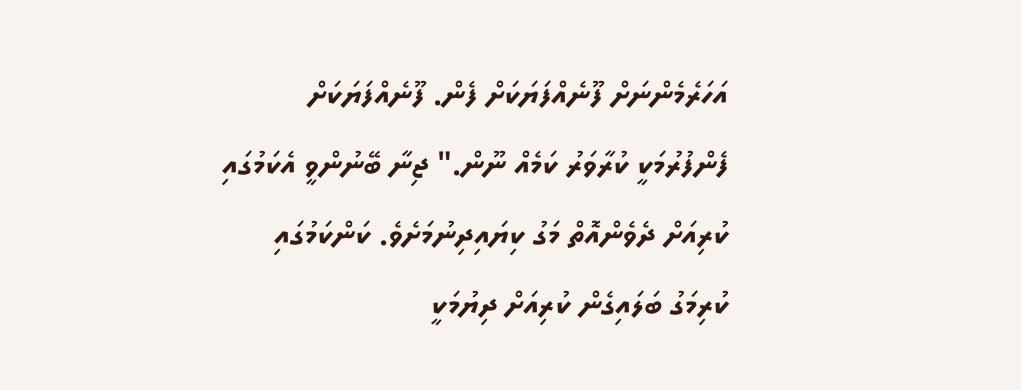އަހަރެމެންނަށް ފޫނެއްފަޔަކަށް ފެން. ފޫނެއްފަޔަކަށް ފެންފުރުމަކީ ކުރާވަރު ކަމެއް ނޫން." ޖިނާ ބޭނުންވީ އެކަމުގައި ކުރިއަށް ދެވެންއޮތް މަގު ކިޔައިދިނުމަށެވެ. ކަންކަމުގައި ކުރިމަގު ބަލައިގެން ކުރިއަށް ދިޔުމަކީ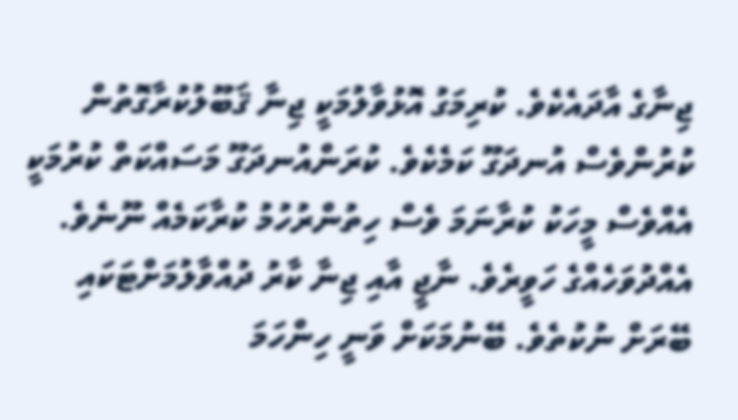ޖިނާގެ އާދައެކެވެ. ކުރިމަގު އޮޅުވާލުމަކީ ޖިނާ ޤަބޫލުކުރާގޮތުން ކުރުންވެސް އުނދަގޫ ކަމެކެވެ. ކުރަންއުނދަގޫ މަސައްކަތް ކުރުމަކީ އެއްވެސް މީހަކު ކުރާނަމަ ވެސް ހިތުންރުހުމު ކުރާކަމެއް ނޫނެވެ. އެއްދުވަހެއްގެ ހަވީރެވެ. ނާޖީ އާއި ޖިނާ ކާރު ދުއްވާލުމަށްޓަކައި ބޭރަށް ނުކުތެވެ. ބޭނުމަކަށް ވަނީ ހިންހަމަ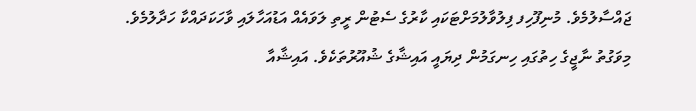ޖައްސާލުމެވެ. މުނިފޫހިފ ފިލުވާލުމަށްޓަކައި ކާރުގެ ސެޓުން ރީތި ލަވައެއް އަޑުއަހާލައި ވާހަކަދައްކާ ހަދާލުމެވެ. މިވަގުތު ނާޖީގެ ހިތުގައި ހިނގަމުން ދިޔައީ އައިޝާގެ ޝުއޫރުތަކެވެ. އައިޝާއާ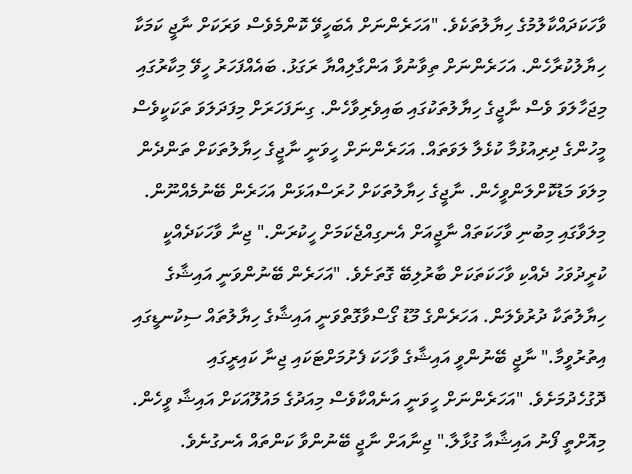ވާހަކަދައްކާލުމުގެ ހިޔާލުތަކެވެ. "އަހަރެންނަށް އެބަހީވޭ ކޮންމެވެސް ވަރަކަށް ނާޖީ ކަމަކާ ހިޔާލުކުރާހެން. އަހަރެންނަށް ތިވާނުވާ އަންގާލިއްޔާ ރަގަޅު. ބައެއްފަހަރު ހީވޭ މިކާރުގައި މިޖަހާލަވަ ވެސް ނާޖީގެ ހިޔާލުތަކުގައި ބައިވެރިވާހެން. ގިނަފަހަރަށް މިފަދަލަވަ ތަކަކީވެސް މީހުންގެ ދިރިއުޅުމާ ކުޅެލާ ލަވަތައް. އަހަރެންނަށް ހީވަނީ ނާޖީގެ ހިޔާލުތަކަށް ތަންދެން މިލަވަ މަޑުކޮށްލަންވީހެން. ނާޖީގެ ހިޔާލުތަކަށް ހުރަސްއަޅަން އަހަރެން ބޭނުމެއްނޫން. މިލަވާގައި މިބުނި ވާހަކަތައް ނާޖީއަށް އެނގިއްޖެކަމަށް ހީކުރަން." ޖިނާ ވާހަކަދެއްކީ ކުރީދުވަހު ދެއްކި ވާހަކަތަކަށް ބާރުލިބޭ ގޮތަށެވެ. "އަހަރެން ބޭނުންވަނީ އައިޝާގެ ހިޔާލުތަކާ ދުރުވެލަން. އަހަރެންގެ މޫޑު ގޯސްވާގޮތްވަނީ އައިޝާގެ ހިޔާލުތައް ސިކުނޑީގައި އިތުރުވީމާ." ނާޖީ ބޭނުންވީ އައިޝާގެ ވާހަކަ ފެށުމަށްޓަކައި ޖިނާ ކައިރީގައި ދޮގުހެދުމަށެވެ. "އަހަރެންނަށް ހީވަނީ އަނެއްކާވެސް މިއަދުގެ މައުލޫއަކަށް އައިޝާ ވީހެން. މިއޮށްތީ ފޯނު އައިޝާއާ ގުޅާލާ." ޖިނާއަށް ނާޖީ ބޭނުންވާ ކަންތައް އެނގުނެވެ.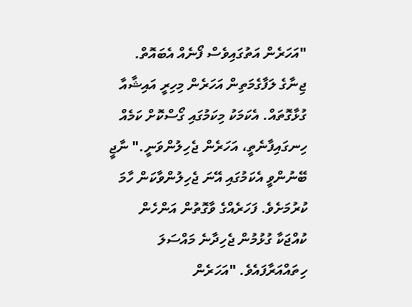"އަހަރެން އަތުގައިވެސް ފޯނެއް އެބައޮތް. ޖިނާގެ ލަފާގެމަތިން އަހަރެން މިހިރީ އައިޝާއާ ގުޅާގޮތައް. އެކަމަކު މިކަމުގައި ގޯސްކޮށް ކަމެއް ހިނގައިފާނެތީ، އަހަރެން ޖެހިލުންވަނީ." ނާޖީ ބޭނުންވީ އެކަމުގައި އޭނަ ޖެހިލުންވާކަން ހާމަ ކުރުމަށެވެ. ފަހަރެއްގެ ވާގޮތުން އަންހެން ކުއްޖަކާ ގުޅުމުން ޖެހިދާނެ މައްސަލަ ހިތައްއަރާފައެވެ. "އަހަރެން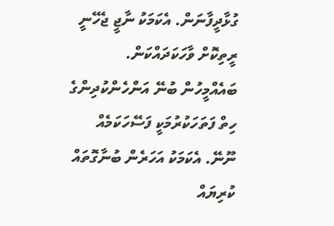ގުޅާދީފާނަން. އެކަމަކު ނާޖީ ޖެހޭނީ ރީތިކޮށް ވާހަކަދައްކަން. ބައެއްމީހުން ބުނޭ އަންހެންކުދިންގެ ހިތް ފަތަހަކުރުމަކީ ފަސޭހަކަމެއް ނޫނޭ. އެކަމަކު އަހަރެން ބުނާގޮތައް ކުރިޔައް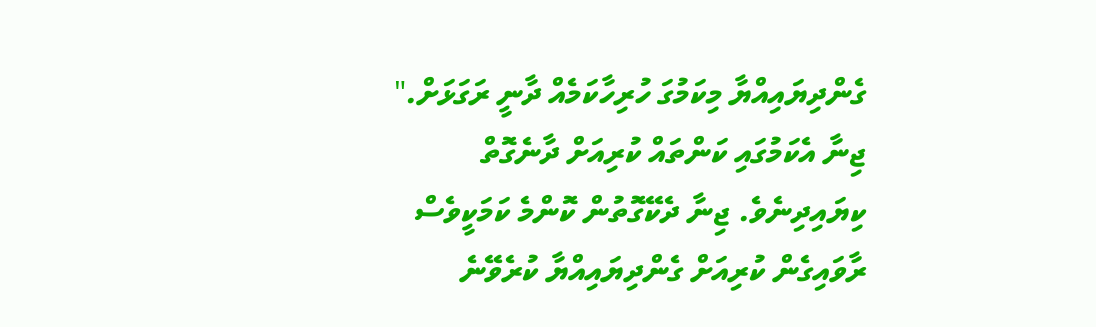ގެންދިޔައިއްޔާ މިކަމުގަ ހުރިހާކަމެއް ދާނީ ރަގަޅަށް." ޖިނާ އެކަމުގައި ކަންތައް ކުރިއަށް ދާނެގޮތް ކިޔައިދިނެވެ. ޖިނާ ދެކޭގޮތުން ކޮންމެ ކަމަކީވެސް ރާވައިގެން ކުރިއަށް ގެންދިޔައިއްޔާ ކުރެވޭނެ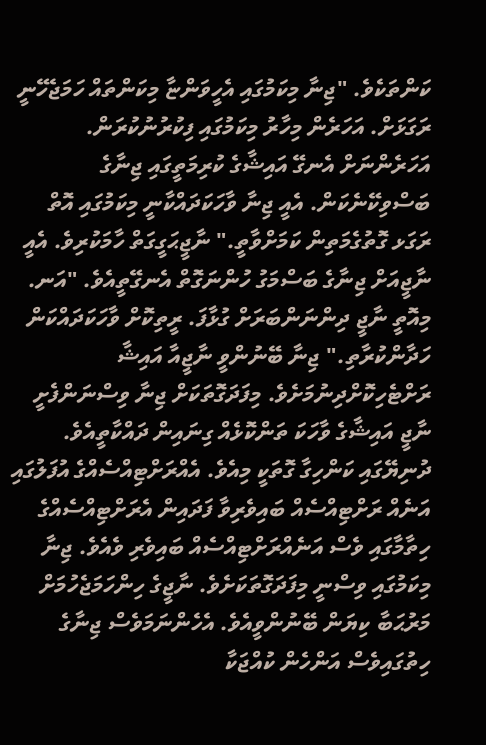ކަންތަކެވެ. "ޖިނާ މިކަމުގައި އެހީވަންޏާ މިކަންތައް ހަމަޖެހޭނީ ރަގަޅަށް. އަހަރެން މިހާރު މިކަމުގައި ފިކުރުނުކުރަން. އަހަރެންނަށް އެނގޭ އައިޝާގެ ކުރިމަތީގައި ޖިނާގެ ބަސްވިކޭނެކަން. އެއީ ޖިނާ ވާހަކަދައްކާނީ މިކަމުގައި އޮތް ރަގަޅ ގޮތުގެމަތިން ކަމަށްވާތީ." ނާޖީޙަގީގަތް ހާމަކުރިވެ. އެއީ ނާޖީއަށް ޖިނާގެ ބަސްމަގު ހުންނަގޮތް އެނގޭތީއެވެ. "އަނ. މިއޮތީ ނާޖީ ދިންނަންބަރަށް ގުޅާފަ. ރީތިކޮށް ވާހަކަދައްކަން ހަދާންކުރާތި." ޖިނާ ބޭނުންވީ ނާޖީއާ އައިޝާ ރަށްޓެހިކޮށްދިނުމަށެވެ. މިފަދަގޮތަކަށް ޖިނާ ވިސްނަންފެށީ ނާޖީ އައިޝާގެ ވާހަކަ ތަންކޮޅެއް ގިނައިން ދައްކާތީއެވެ. ދުނިޔޭގައި ކަންހިގާ ގޮތަކީ މިއެވެ. އެއްރަށްޓިއްސެއްގެ އުފަލުގައި އަނެއް ރަށްޓިއްސެއް ބައިވެރިވާ ފަދައިން އެރަށްޓިއްސެއްގެ ހިތާމާގައި ވެސް އަނެއްރަށްޓިއްސެއް ބައިވެރި ވެއެވެ. ޖިނާ މިކަމުގައި ވިސްނީ މިފަދަގޮތަކަށެވެ. ނާޖީގެ ހިންހަމަޖެހުމަށް މަރުޙަބާ ކިޔަން ބޭނުންވީއެވެ. އެހެންނަމަވެސް ޖިނާގެ ހިތުގައިވެސް އަންހެން ކުއްޖަކާ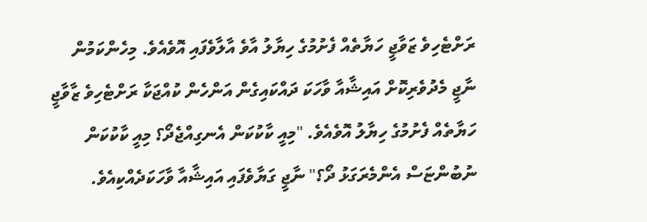ރަށްޓެހިވެ ޒަވާޖީ ހަޔާތެއް ފެށުމުގެ ހިޔާލު އާވެ އާލާވެފައި އޮވެއެވެ. މިހެންކަމުން ނާޖީ މެދުވެރިކޮށް އައިޝާއާ ވާހަކަ ދައްކައިގެން އަންހެން ކުއްޖަކާ ރަށްޓެހިވެ ޒާވާޖީ ހަޔާތެއް ފެށުމުގެ ހިޔާލު އޮވެއެވެ. "މިއީ ކާކުކަން އެނގިއްޖެދޯ؟ މިއީ ކާކުކަން ނުބުންޏަސް އެންމެރަގަޅު ދޯ؟" ނާޖީ ގަޔާވެފައި އައިޝާއާ ވާހަކަދެއްކިއެވެ.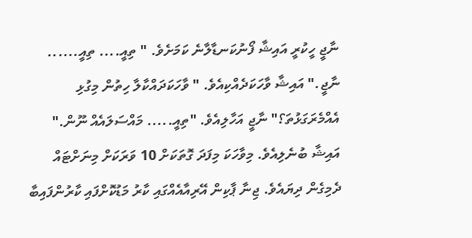ނާޖީ ހީކުރީ އައިޝާ ފޯނުކަނޑާލާނެ ކަމަށެވެ. " ތިއީ.... ތިއީ...... ނާޖީ." އައިޝާ ވާހަކަދެއްކިއެވެ. " ވާހަކަދައްކާލާ ހިތުން މިގުޅި އެއްމެރަގަޅުތަ؟" ނާޖީ އަހާލިއެވެ. "ތިއީ..... މައްސަލައެއް ނޫން." އައިޝާ ބުނެލިއެވެ. މިވާހަކަ މިފަދަ ގޮތަކަށް 10 ވަރަކަށް މިނަށްޓައް ދެމިގެން ދިޔައެވެ. ޖިނާ ޕާކިން އޭރިއާއެއްގައި ކާރު މަޑުކޮށްފައި ކާރުންފައިބާ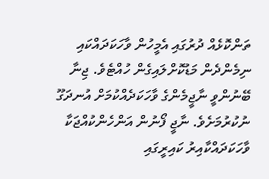ތަންކޮޅެއް ދުރުގައި އެމީހުން ވާހަކަދައްކައި ނިމެންދެން މަޑުކޮށްލައިގެން ހުއްޓެވެ. ޖިނާ ބޭނުންވީ ނާޖީމެންގެ ވާހަކަދެއްކުމަށް އުނދަގޫ ނުކުރުމަށެވެ. ނާޖީ ފޯނުން އަންހެންކުއްޖަކާ ވާހަކަދައްކާއިރު ކައިރީގައި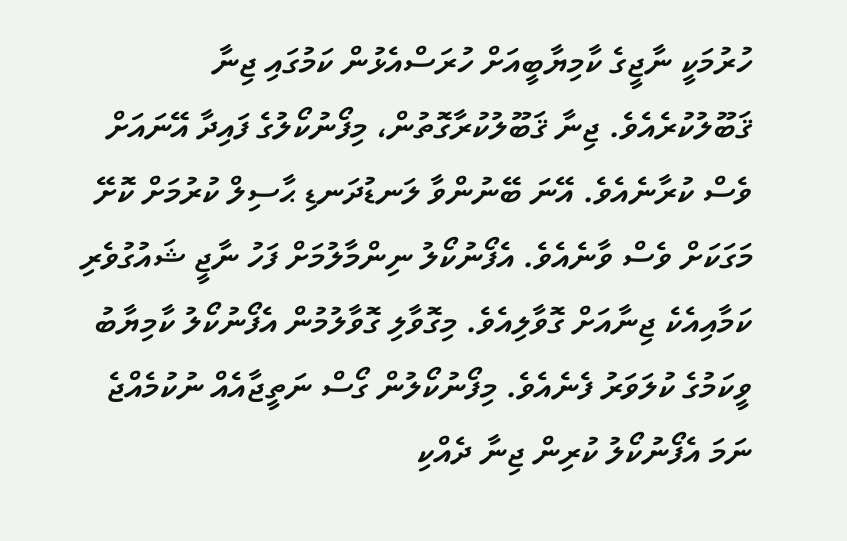ހުރުމަކީ ނާޖީގެ ކާމިޔާބީއަށް ހުރަސްއެޅުން ކަމުގައި ޖިނާ ޤަބޫލުކުރެއެވެ. ޖިނާ ޤަބޫލުކުރާގޮތުން، މިފޯނުކޯލުގެ ފައިދާ އޭނައަށް ވެސް ކުރާނެއެވެ. އޭނަ ބޭނުންވާ ލަނޑުދަނޑި ޙާސިލް ކުރުމަށް ކޮށޭ މަގަކަށް ވެސް ވާނެއެވެ. އެފޯނުކޯލު ނިންމާލުމަށް ފަހު ނާޖީ ޝައުގުވެރި ކަމާއިއެކެ ޖިނާއަށް ގޮވާލިއެވެ. މިގޮވާލި ގޮވާލުމުން އެފޯނުކޯލު ކާމިޔާބު ވީކަމުގެ ކުލަވަރު ފެނެއެވެ. މިފޯނުކޯލުން ގޯސް ނަތީޖާއެއް ނުކުމެއްޖެ ނަމަ އެފޯނުކޯލު ކުރިން ޖިނާ ދެއްކި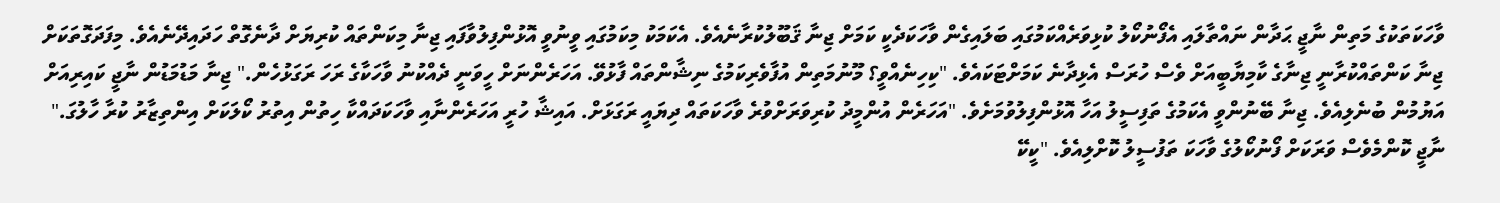ވާހަކަތަކުގެ މަތިން ނާޖީ ޙަދާން ނައްތާލައި އެފޯނުކޯލު ކުޅިވަރެއްކަމުގައި ބަލައިގެން ވާހަކަދެކީ ކަމަށް ޖިނާ ޤަބޫލުކުރާނެއެވެ. އެކަމަކު މިކަމުގައި ވީނުވީ އޮޅުންފިލުވާފައި ޖިނާ މިކަންތައް ކުރިޔަށް ދާނެގޮތް ހަދައިދޭނެއެވެ. މިފަދަގޮތަކަށް ޖިނާ ކަންތައްކުރާނީ ޖިނާގެ ކާމިޔާބީއަށް ވެސް ހުރަސް އެޅިދާނެ ކަމަށްޓަކައެވެ. "ކިހިނެއްވީ؟ މޫނުމަތިން އުފާވެރިކަމުގެ ނިޝާންތައް ފާޅުވޭ. އަހަރެންނަށް ހީވަނީ ދެއްކުނު ވާހަކާގެ ރަހަ ރަގަޅުހެން." ޖިނާ މަޑުމަޑުން ނާޖީ ކައިރިއަށް އަޔުމުން ބުނެލިއެވެ. ޖިނާ ބޭނުންވީ އެކަމުގެ ތަފިސީލު އަހާ އޮޅުންފިލުވުމަށެވެ. "އަހަރެން އުންމީދު ކުރިވަރަށްވުރެ ވާހަކަތައް ދިޔައީ ރަގަޅަށް. އައިޝާ ހުރީ އަހަރެންނާއި ވާހަކަދައްކާ ހިތުން އިތުރު ކޯލަކަށް އިންތިޒާރު ކުރާ ހާލުގަ." ނާޖީ ކޮންމެވެސް ވަރަކަށް ފޯނުކޯލުގެ ވާހަކަ ތަފުސީލު ކޮށްލިއެވެ. "ކީކޭ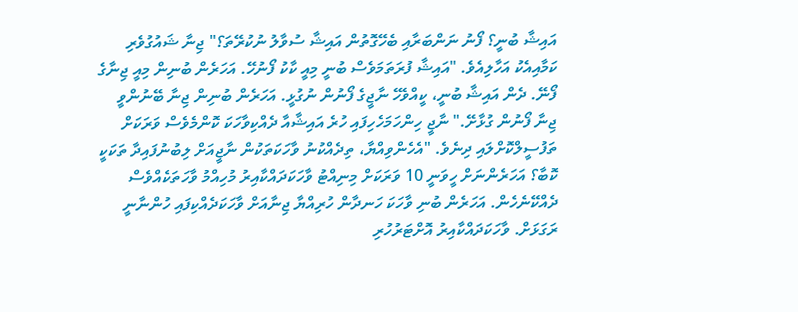އައިޝާ ބުނީ؟ ފޯނު ނަންބަރާއި ބެހޭގޮތުން އައިޝާ ސުވާލު ނުކުރޭތަ؟" ޖިނާ ޝައުގުވެރި ކަމާއިއެކު އަހާލިއެވެ. "އައިޝާ ފުރަތަމަވެސް ބުނީ މިއީ ކާކު ފޯނުހޭ. އަހަރެން ބުނިން މިއީ ޖިނާގެ ފޯނޭ. ދެން އައިޝާ ބުނީ، ކީއްވެހޭ ނާޖީގެ ފޯނުން ނުގުޅީ. އަހަރެން ބުނިން ޖިނާ ބޭނުންވީ ޖިނާ ފޯނުން ގުޅާށޭ." ނާޖީ ހިންހަމަހެހިފައި ހުރެ އައިޝާއާ ދެއްކިވާހަކަ ކޮންމެވެސް ވަރަކަށް ތަފުސީލްކޮށްލައި ދިނެވެ. "އެހެންވިއްޔާ، ތިދެއްކުނު ވާހަކަތަކުން ނާޖީއަށް ލިބުނުފައިދާ ތަކަކީ ކޮބާ؟ އަހަރެންނަށް ހީވަނީ 10 ވަރަކަށް މިނިއްޓު ވާހަކަދައްކާއިރު މުހިއްމު ވާހަތަކެއްވެސް ދެއްކޭނެހެން. އަހަރެން ބުނި ވާހަކަ ހަނދާން ހުރިއްޔާ ޖިނާއަށް ވާހަކަދެއްކިފައި ހުންނާނީ ރަގަޅަށް. ވާހަކަދައްކާއިރު އޮށްޓަރުހުރި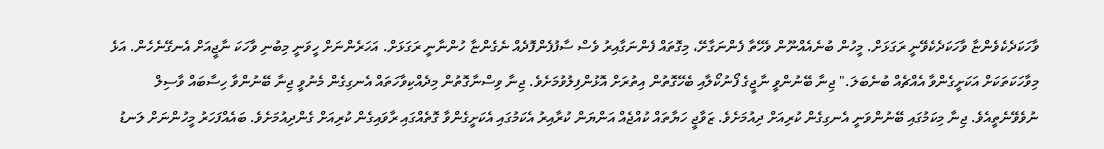ވާހަކަދެކެވެންޏާ ވާހަކަދެކެވޭނީ ރަގަޅަށް. މީހުން ބުނެއެއްނޫން ވެހޭތާ ފެންނަގާށޭ، މިގޮތައް ފެންނަގާއިރު ވެސް ސާފުފެންފޮދެއް ނެގެންޏާ ހުންނާނީ ރަގަޅަށް. އަހަރެންނަށް ހީވަނީ މިބުނި ވާހަކަ ނާޖީއަށް އެނގޭނެހެން. އަޅެ މިވާހަކަތަކަށް އަކަށީގެންވާ އެއްޗެއް ބުނެބަލަ." ޖިނާ ބޭނުންވީ ނާޖީގެ ފޯނުކޯލާއި ބެހޭގޮތުން އިތުރަށް އޮޅުންފިލުވުމަށެވެ. ޖިނާ ވިސްނާގޮތުން މިދެއްކިވާހަތައް އެނގިގެން މެނުވީ ޖިނާ ބޭނުންވާ ހިސާބައް ވާސިލް ނުވެވޭނެތީއެވެ. ޖިނާ މިކަމުގައި ބޭނުންވަނީ އެނގިގެން ކުރިއަށް ދިއުމަށެވެ. ޒަވާޖީ ހަޔާތައް ކުއްޖެއް އަންޔަން ކުރާއިރު އެކަމުގައި އެކަށީގެންވާ ގޮތެއްގައި ރާވައިގެން ކުރިއަށް ގެންދިއުމަށެވެ. ބައެއްފަހަރު މީހުންނަށް ލަނޑު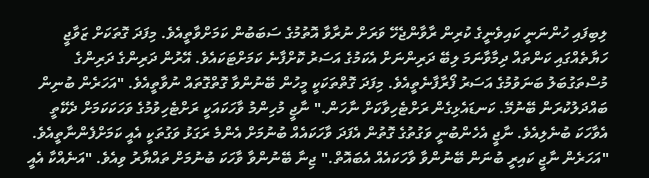ލިބިފައި ހުންނަނީ ކައިވެނީގެ ކުރިން ރާވާންޖެހޭ ވަރަށް ނުރާވާ އޮތުމުގެ ސަބަބުން ކަމަށްވާތީއެވެ. މިފަދަ ގޮތަކަށް ޒަވާޖީ ހަޔާތެއްގައި ކަންތައް ދިމާވާނަމަ ލިބޭ ދަރިންނަށް އެކަމުގެ އަސަރު ކޮށްފާނެ ކަމަށްޓަކައެވެ. އޭރުން ދަރިންގެ ދަރިންގެ މުސްތަގުބަލު ބަނަވުމުގެ އަސަރު ފޯރާފާނެތީއެވެ. މިފަދަ ގޮތްތަކަކީ މީހުން ބޭނުންވާ ގޮތްގޮތައް ނުވާތީއެވެ. "އަހަރެން ބުނިން ބައްދަލުކުރަން ބޭނުމޭ. ކަނޑައެޅިގެން ރަށްޓެހިވާކަށް ނާހަން." ނާޖީ މުހިންމު ވާހަކައަކީ ރަށްޓެހިވުމުގެ ވަހަކަކަމަށް ދެކޭތީ އެވާހަކަ ބުނެލިއެވެ. ނާޖީ އެހެންބުނީ ވަގުތުގެ ގޮތުން އެފަދަ ވާހަކައެއް ބުނުމަށް އެންމެ ރަގަޅު ވަގުތަކީ އެއީ ކަމަށްފެންނާތީއެވެ. "އަހަރެން ނާޖީ ކައިރީ ބުނަން ބޭނުންވާ ވާހަކައެއް އެބައޮތް." ޖިނާ ބޭނުންވާ ވާހަކަ ބުނުމަށް ތައްޔާރު ވިއެވެ. "އަނެއްކާ އެއީ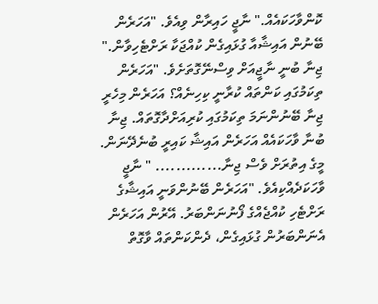ކޮންވާހަކައެއް." ނާޖީ ހައިރާން ވިއެވެ. "އަހަރެން ބޭނުން އައިޝާއާ ގުޅައިގެން ކުއްޖަކާ ރަށްޓެހިވާން." ޖިނާ ބުނީ ނާޖީއަށް ވިސްނޭގޮތަށެވެ. "އަހަރެން ތިކަމުގައި ކަންތައް ކުރާނީ ކިހިނެއް؟ އަހަރެން މިހެރީ ޖިނާ ބޭނުންނަމަ ތިކަމުގައި ކުރިއަށްދާގޮތައް. ޖިނާ ބުނާ ވާހަކައެއް އަހަރެން އައިޝާ ކައިރީ ބުނެދޭނަން. މީގެ އިތުރަށް ވެސް ޖިނާ............. " ނާޖީ ވާހަކަދެއްކިއެވެ. "އަހަރެން ބޭނުންވަނީ އައިޝާގެ ރަށްޓެހި ކުއްޖެއްގެ ފޯނުނަންބަރު. އޭރުން އަހަރެން އެނަންބަރުން ގުޅައިގެން، ދެންކަންތައް ވާގޮތް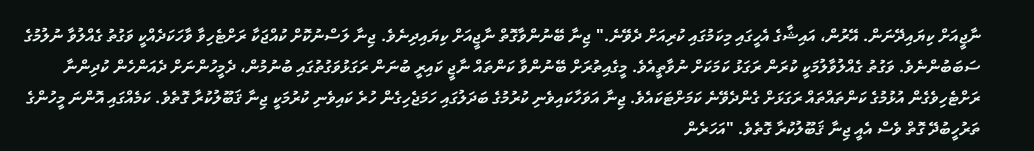ނާޖީއަށް ކިޔައިދޭނަން. އޭރުން، އައިޝާގެ އެހީގައި މިކަމުގައި ކުރިއަށް ދެވޭނެ." ޖިނާ ބޭނުންވާގޮތް ނާޖީއަށް ކިޔައިދިނެވެ. ޖިނާ ލަސްނުކޮށް ކުއްޖަކާ ރަށްޓެހިވާ ވާހަކަދެއްކީ ވަގުތު ގެއްލުވާ ނުލުމުގެ ސަބަބުންނެވެ. ވަގުތު ގެއްލުވާލުމަކީ ކުރަން ރަގަޅު ކަމަކަށް ނުވާތީއެވެ. މީގެއިތުރަށް ބޭނުންވާ ކަންތައް ނާޖީ ކައިރީ ބުނަން ރަގަޅުވަގުތުގައި ބުނުމުން، ދެމީހުންނަށް ދެއަންހެން ކުދިންނާ ރަށްޓެހިވެގެން އުޅުމުގެ ކަންތައްތައް ރަގަޅަށް ގެންދެވޭނެ ކަމަށްޓަކައެވެ. ޖިނާ އަވަހާކައިވެނި ކުރުމުގެ ބަދަލުގައި ހަމަޖެހިގެން ހުރެ ކައިވެނި ކުރުމަކީ ޖިނާ ޤަބޫލުކުރާ ގޮތެވެ. ކަމެއްގައި އޮންނަ މީހުންގެ ތަރުހީބުދޭ ގޮތް ވެސް އެއީ ޖިނާ ޤަބޫލުކުރާ ގޮތެވެ. "އަހަރެން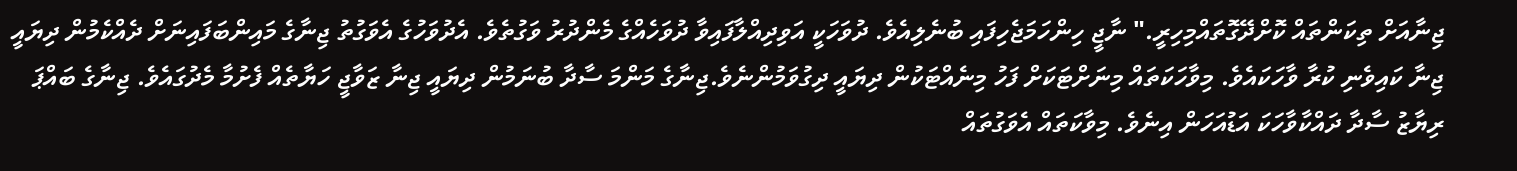ޖިނާއަށް ތިކަންތައް ކޮށްދޭގޮތައްމިހިރީ." ނާޖީ ހިންހަމަޖެހިފައި ބުނެލިއެވެ. ދުވަހަކީ އަވިދިއްލާފައިވާ ދުވަހެއްގެ މެންދުރު ވަގުތެވެ. އެދުވަހުގެ އެވަގުތު ޖިނާގެ މައިންބަފައިނަށް ދެއްކެމުން ދިޔައީ ޖިނާ ކައިވެނި ކުރާ ވާހަކައެވެ. މިވާހަކަތައް މިނަށްޓަކަށް ފަހު މިނެއްޓަކުން ދިޔައީ ދިގުވަމުންނެވެ.ޖިނާގެ މަންމަ ސާދާ ބުނަމުން ދިޔައީ ޖިނާ ޒަވާޖީ ހަޔާތެއް ފެށުމާ މެދުގައެވެ. ޖިނާގެ ބައްޕަ ރިޔާޒު ސާދާ ދައްކާވާހަކަ އަޑުއަހަން އިނެވެ. މިވާކަތައް އެވަގުތައް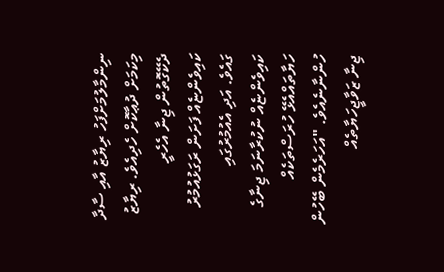ނިންމާލުމަށްފަހު ރިޔާޒު އާއި ސާދާ މިކަމަށް ދުޢާކޮށް ހެދިއެވެ. ރިޔާޒު ދެކޭގޮތުން ޖިނާ އެހެރީ ކައިވެންޏެއް ފަށަން ރަގަޅުއުމުރު ގައެވެ. އަދި އެއުމުރުގައި ކައިވެންޏެއް ނުކުރާނަމަ ޖިނާގެ ހަޔާތައްއެޅޭ ހުރަސްތަކެއް ހުންނާނެއެވެ. "އަހަރެމެން ބޭހުން ޖިނާ ޒަވާޖީހަޔާތެއް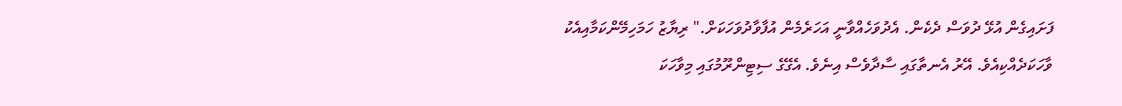ފަށައިގެން އުޅޭ ދުވަސް ދެކެން. އެދުވަހެއްވާނީ އަހަރެމެން އުފާވާދުވަހަކަށް." ރިޔާޒު ހަމަހިމޭންކަމާއިއެކު ވާހަކަދެއްކިއެވެ. އޭރު އެނތާގައި ސާދާވެސް އިނެވެ. އެގޭގެ ސިޓިންރޫމުގައި މިވާހަކަ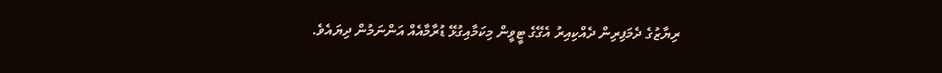ރިޔާޒުގެ ދެމަފިރިން ދެއްކިއިރު އެގޭގެ ޓީވީން މިކަމާއިގުޅޭ ޑުރާމާއެއް އަންނަމުން ދިޔައެވެ.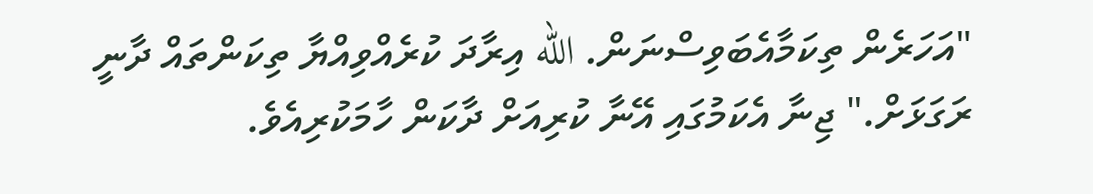"އަހަރެން ތިކަމާއެބަވިސްނަން. الله އިރާދަ ކުރެއްވިއްޔާ ތިކަންތައް ދާނީ ރަގަޅަށް." ޖިނާ އެކަމުގައި އޭނާ ކުރިއަށް ދާކަން ހާމަކުރިއެވެ.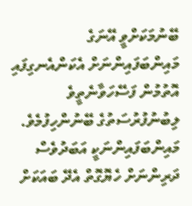ބޭނުމަކަށްވީ އޭނަގެ މައިންބަފައިންނަށް އެކަންއެނގިފައި އޮތުމުން ފަސޭހަވާނެތީވެ ލިބުނުފުރުސަތުގެ ބޭނުންހިފުމެވެ. މައިންބަފައިންނަކީ އަބަދުވެސް ދަރިންނަށް ހެޔޮގޮތް އެދޭ ބައަކަށް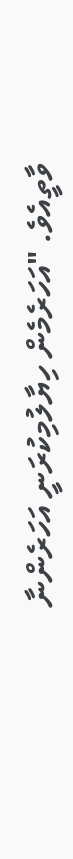ވާތީއެވެ. "އަހަރެމެން ހިޔާލުމިކުރަނީ އަހަރެންނާ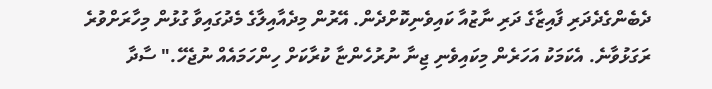ދެބެންގެދެދަރި ފާއިޒާގެ ދަރި ނާޒުއާ ކައިވެނިކޮށްދެން. އޭރުން މިދެއާއިލާގެ މެދުގައިވާ ގުޅުން މިހާރަށްވުރެ ރަގަޅުވާނެ. އެކަމަކު އަހަރެން މިކައިވެނި ޖިނާ ނުރުހެންޏާ ކުރާކަށް ހިންހަމައެއް ނުޖެހޭ." ސާދާ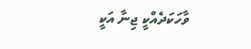ވާހަކަދެއްކީ ޖިނާ އަކީ